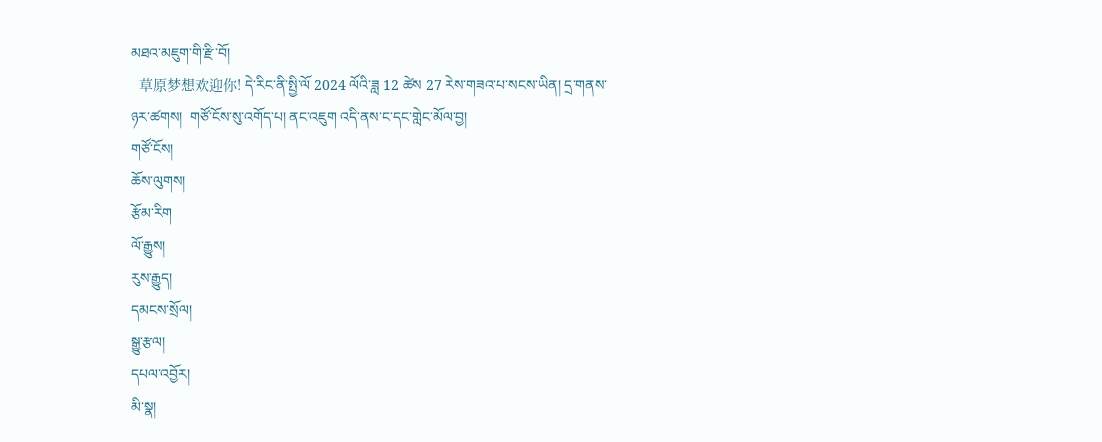མཐའ་མཇུག་གི་རྫི་བོ།
  草原梦想欢迎你! དེ་རིང་ནི་སྤྱི་ལོ 2024 ལོའི་ཟླ 12 ཚེས 27 རེས་གཟའ་པ་སངས་ཡིན། དྲ་གནས་ཉར་ཚགས།  གཙོ་ངོས་སུ་འགོད་པ། ནང་འཇུག འདི་ནས་ང་དང་གླེང་མོལ་བྱ།
གཙོ་ངོས།
ཆོས་ལུགས།
རྩོམ་རིག
ལོ་རྒྱུས།
རུས་རྒྱུད།
དམངས་སྲོལ།
སྒྱུ་རྩལ།
དཔལ་འབྱོར།
མི་སྣ།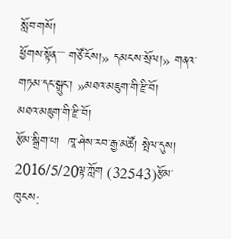སློབ་གསོ།
ཕྱོགས་སྟོན་་་་ གཙོ་ངོས།» དམངས་སྲོལ།» གནའ་གཏམ་དང་སྒྲུང་། »མཐའ་མཇུག་གི་རྫི་བོ།
མཐའ་མཇུག་གི་རྫི་བོ།
རྩོམ་སྒྲིག་པ།  ཁཱ་ཤེས་རབ་རྒྱ་མཚོ། སྤེལ་དུས། 2016/5/20ལྟ་ཀློག (32543)རྩོམ་ཁུངས: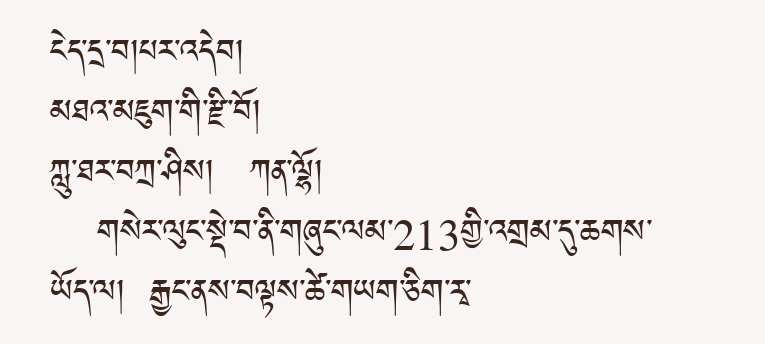ངེད་དྲ་བ།པར་འདེབ།
མཐའ་མཇུག་གི་རྫི་བོ།
ཀླུ་ཐར་བཀྲ་ཤིས།   ཀན་ལྷོ།
    གསེར་ལུང་སྡེ་བ་ནི་གཞུང་ལམ་213གྱི་འགྲམ་དུ་ཆགས་ཡོད་ལ།  རྒྱང་ནས་བལྟས་ཚེ་གཡག་ཅིག་རྭ་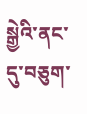སྒྱེའི་ནང་དུ་བཅུག་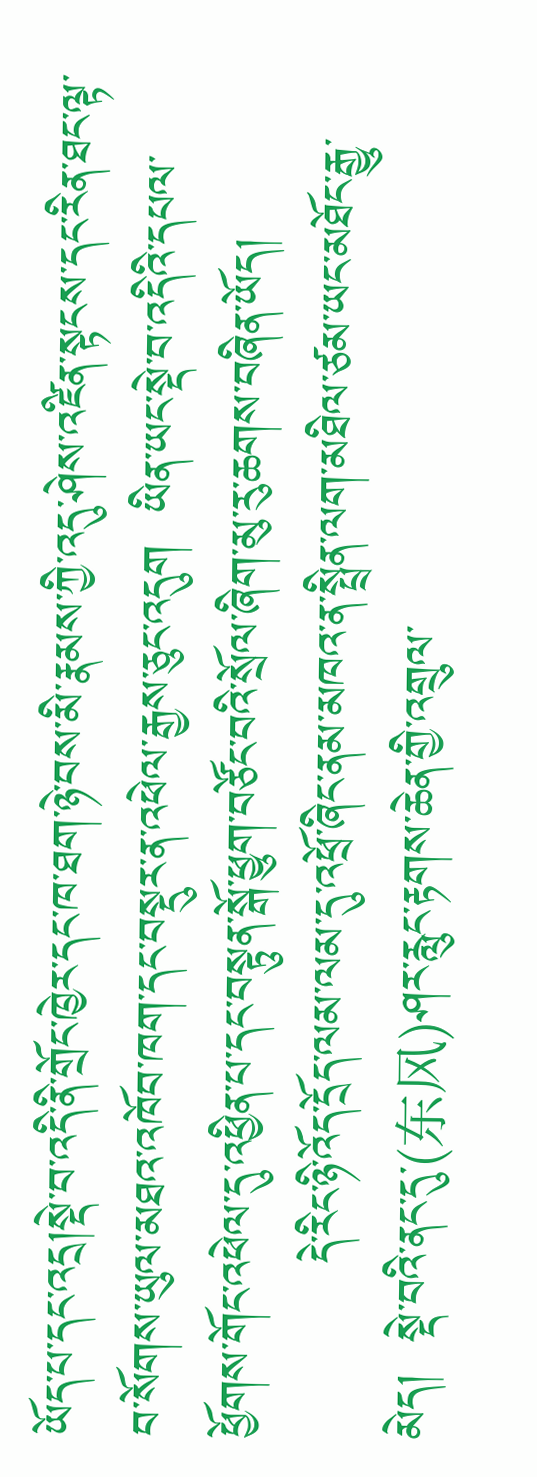ཡོད་པ་དང་འདྲ།སྡེ་བ་འདི་ནི་གྲོང་ཁྱེར་དང་ཁ་ཐག་ཉེ་བས་མི་རྣམས་ཀྱི་འདུ་ཤེས་འཛིན་སྟངས་དང་རིན་ཐང་ལྟ་བ་སོགས་ཡུལ་མཐའ་འཁོབ་ཁག་དང་བསྡུར་ན་འཕེལ་རྒྱས་ཅུང་འདུག  ཡིན་ཡང་སྡེ་བ་འདིའི་དཔལ་ཕྱོགས་གོང་འཕེལ་དུ་འཕྱིན་པ་དང་བསྟུན་སྒོ་ཕྱུག་བཙོང་བའི་སྲོལ་ཞིག་མུ་རུ་ཆགས་བཞིན་ཡོད།
           དེ་རིང་ཉི་འོད་དྲོད་ལམ་ལམ་དུ་འཕྲོ་ཞིང་ནམ་མཁའ་ན་སྤྲིན་ལག་མཐིལ་ཙམ་ཡང་མཐོང་རྒྱུ་མེད།  སྡེ་བའི་ནང་དུ་(东风)ཤར་རླུང་རྟགས་ཆེན་གྱི་འགྲུལ་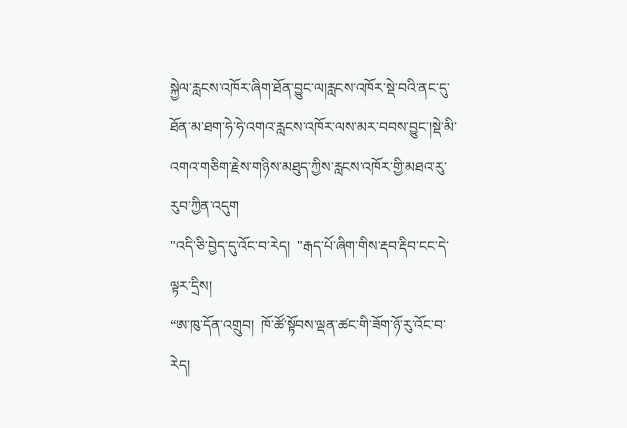སྐྱེལ་རླངས་འཁོར་ཞིག་ཐོན་བྱུང་ལ།རླངས་འཁོར་སྡེ་བའི་ནང་དུ་ཐོན་མ་ཐག་ཧེ་ཧེ་འགའ་རླངས་འཁོར་ལས་མར་བབས་བྱུང་།སྡེ་མི་འགའ་གཅིག་རྗེས་གཉིས་མཐུད་ཀྱིས་རླངས་འཁོར་གྱི་མཐའ་རུ་རུབ་ཀྱིན་འདུག
"འདི་ཅི་བྱེད་དུ་འོང་བ་རེད།  "རྒད་པོ་ཞིག་གིས་རྡབ་རྡིབ་ངང་དེ་ལྟར་དྲིས།
“ཨ་ཁུ་དོན་འགྲུབ།  ཁོ་ཚོ་སྟོབས་ལྡན་ཚང་གི་ཟོག་ཉོ་རུ་འོང་བ་རེད།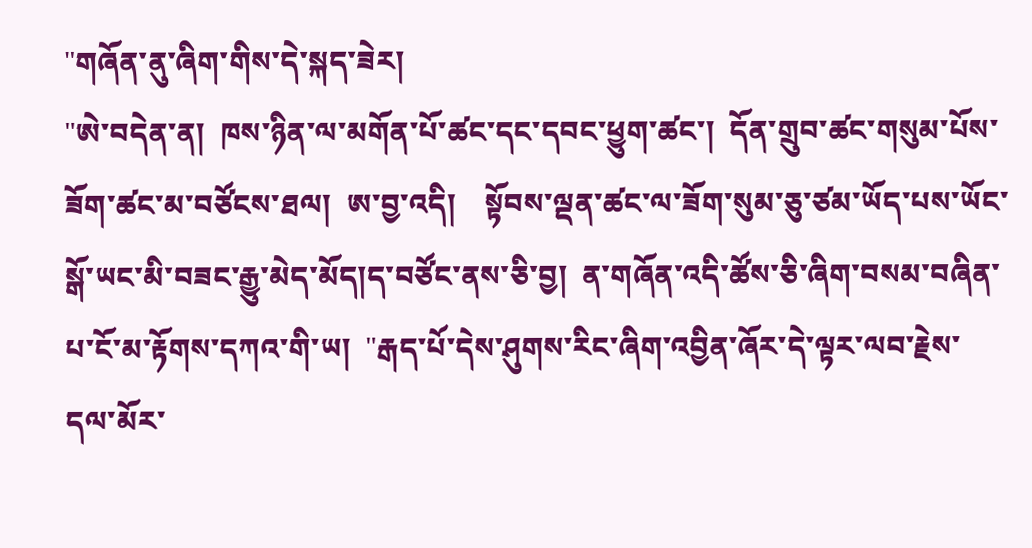"གཞོན་ནུ་ཞིག་གིས་དེ་སྐད་ཟེར།
"ཨེ་བདེན་ན།  ཁས་ཉིན་ལ་མགོན་པོ་ཚང་དང་དབང་ཕྱུག་ཚང་།  དོན་གྲུབ་ཚང་གསུམ་པོས་ཟོག་ཚང་མ་བཙོངས་ཐལ།  ཨ་བྱ་འདི།    སྟོབས་ལྡན་ཚང་ལ་ཟོག་སུམ་ཅུ་ཙམ་ཡོད་པས་ཡོང་སྒོ་ཡང་མི་བཟང་རྒྱུ་མེད་མོད།ད་བཙོང་ནས་ཅི་བྱ།  ན་གཞོན་འདི་ཚོས་ཅི་ཞིག་བསམ་བཞིན་པ་ངོ་མ་རྟོགས་དཀའ་གི་ཡ།  "རྒད་པོ་དེས་ཤུགས་རིང་ཞིག་འབྱིན་ཞོར་དེ་ལྟར་ལབ་རྗེས་དལ་མོར་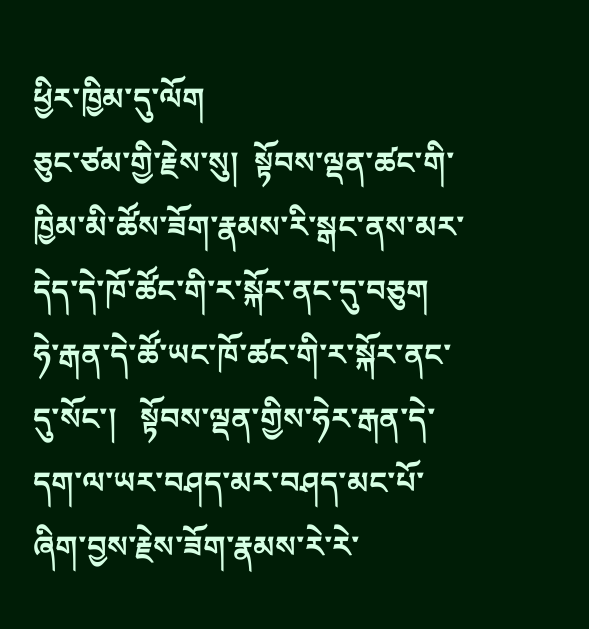ཕྱིར་ཁྱིམ་དུ་ལོག
ཅུང་ཙམ་གྱི་རྗེས་སུ།  སྟོབས་ལྡན་ཚང་གི་ཁྱིམ་མི་ཚོས་ཟོག་རྣམས་རི་སྒང་ནས་མར་དེད་དེ་ཁོ་ཚོང་གི་ར་སྐོར་ནང་དུ་བཅུག    ཧེ་རྒན་དེ་ཚོ་ཡང་ཁོ་ཚང་གི་ར་སྐོར་ནང་དུ་སོང་།   སྟོབས་ལྡན་གྱིས་ཧེར་རྒན་དེ་དག་ལ་ཡར་བཤད་མར་བཤད་མང་པོ་ཞིག་བྱས་རྗེས་ཟོག་རྣམས་རེ་རེ་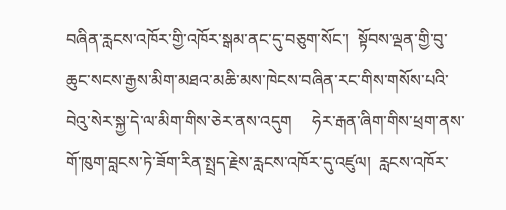བཞིན་རླངས་འཁོར་གྱི་འཁོར་སྒམ་ནང་དུ་བཅུག་སོང་།  སྟོབས་ལྡན་གྱི་བུ་ཆུང་སངས་རྒྱས་མིག་མཐའ་མཆི་མས་ཁེངས་བཞིན་རང་གིས་གསོས་པའི་བེའུ་སེར་སྐྱ་དེ་ལ་མིག་གིས་ཅེར་ནས་འདུག     ཧེར་རྒན་ཞིག་གིས་ཕྲག་ནས་གོ་ཁུག་བླངས་ཏེ་ཟོག་རིན་སྤྲད་རྗེས་རླངས་འཁོར་དུ་འཛུལ།  རླངས་འཁོར་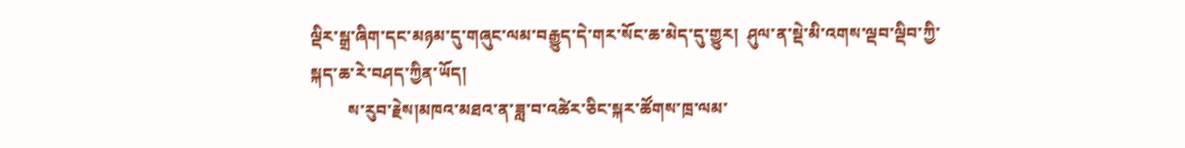ལྡིར་སྒྲ་ཞིག་དང་མཉམ་དུ་གཞུང་ལམ་བརྒྱུད་དེ་གར་སོང་ཆ་མེད་དུ་གྱུར།  ཤུལ་ན་སྡེ་མི་འགས་ལྡབ་ལྡིབ་ཀྱི་སྐད་ཆ་རེ་བཤད་ཀྱིན་ཡོད།
         ས་རུབ་རྗེས།མཁའ་མཐའ་ན་ཟླ་བ་འཚེར་ཅིང་སྐར་ཚོགས་ཁྲ་ལམ་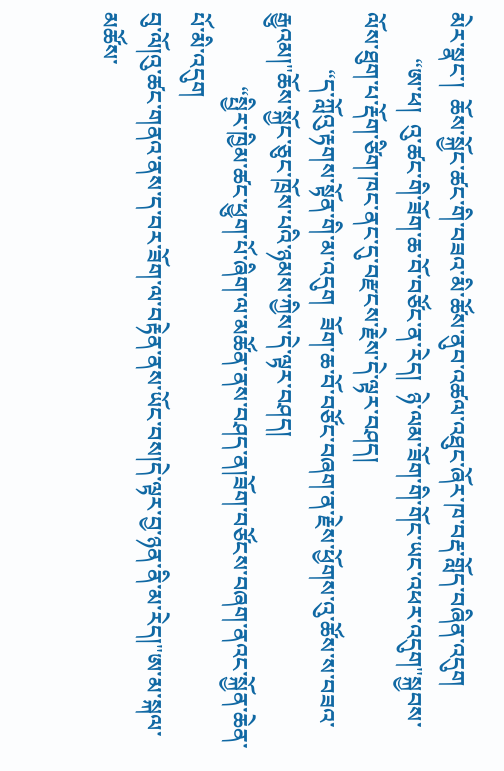མེར་སྣང་།  ཆོས་སྐྱོང་ཚང་གི་བཟའ་མི་ཚོས་ནུབ་འཚལ་འཐུང་ཞོར་ཁ་བརྡ་གློད་བཞིན་འདུག
        “ཨ་ཕ།  འུ་ཚང་གི་ཟོག་ཆ་བོ་བཙོང་ན་རེད།  ཉེ་ལམ་ཟོག་གི་གོང་ཡང་འཕར་འདུག"སྐྱབས་ལོས་ཐུག་པ་རྡོག་ཙིག་ཁང་ནང་དུ་བརྫངས་རྗེས་དེ་ལྟར་བཤད།
          “ད་ཀློའུ་རྟགས་སྟོན་གི་མ་འདུག  ཟོག་ཆ་བོ་བཙོང་བཞག་ན་རྗེས་ཕྱོགས་འུ་ཚོས་ས་བཟའ་རྒྱུའམ།"ཆོས་སྐྱོང་ཅུང་ཁྲོས་པའི་ཉམས་ཀྱིས་དེ་ལྟར་བཤད།
             “སྤྱིར་ཁྱིམ་ཚང་ཕྱུག་པོ་ཞིག་ལ་མཚོན་ནས་བཤད་ན།ཟོག་བཙོངས་བཞག་ནའང་སྐྱོན་ཆེན་པོ་མི་འདུག
བུ་ལོ།འུ་ཚང་གནའ་ནས་ད་བར་ཟོག་ལ་བརྟེན་ནས་ཡོང་བས།དེ་ལྟར་བྱ་ཉན་ནི་མ་རེད།"ཨ་མ་སྐལ་མཚོས་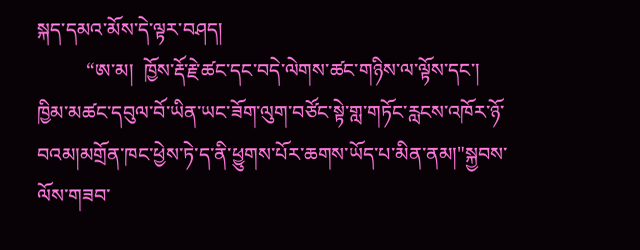སྐད་དམའ་མོས་དེ་ལྟར་བཤད།
          “ཨ་མ།  ཁྱོས་རྡོ་རྗེ་ཚང་དང་བདེ་ལེགས་ཚང་གཉིས་ལ་ལྟོས་དང་།  ཁྱིམ་མཚང་དབུལ་བོ་ཡིན་ཡང་ཟོག་ལུག་བཙོང་སྟེ་གླ་གཏོང་རླངས་འཁོར་ཉོ་བའམ།མགྲོན་ཁང་ཕྱེས་ཏེ་ད་ནི་ཕྱུགས་པོར་ཆགས་ཡོད་པ་མིན་ནམ།"སྐྱབས་ལོས་གཟབ་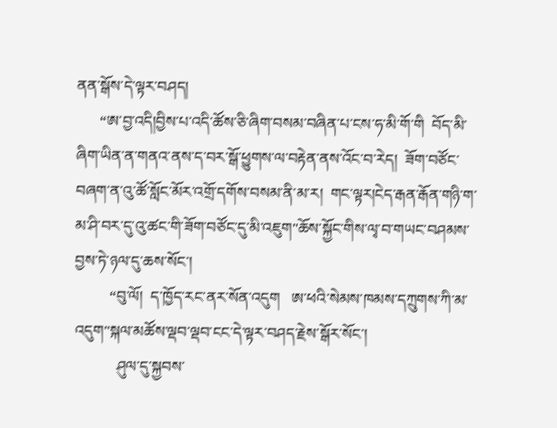ནན་སྒོས་དེ་ལྟར་བཤད།
      “ཨ་བྱ་འདི།བྱིས་པ་འདི་ཚོས་ཅི་ཞིག་བསམ་བཞིན་པ་ངས་ཧ་མི་གོ་གི  བོད་མི་ཞིག་ཡིན་ན་གནའ་ནས་ད་བར་སྒོ་ཕྱུགས་ལ་བརྟེན་ནས་འོང་བ་རེད།  ཟོག་བཙོང་བཞག་ན་འུ་ཚོ་སློང་མོར་འགྲོ་དགོས་བསམ་ནི་མ་ར།  གང་ལྟར།ངེད་རྒན་རྒོན་གཉི་ག་མ་ཤི་བར་དུ་འུ་ཚང་གི་ཟོག་བཙོང་དུ་མི་འཇུག"ཆོས་སྐྱོང་གིས་ལྭ་བ་གཡང་བཤམས་བྱས་ཏེ་ཉལ་དུ་ཆས་སོང་།
         “བུ་ལོ།  ད་ཁྱོད་རང་ནར་སོན་འདུག   ཨ་ཕའི་སེམས་ཁམས་དཀྲུགས་ཀི་མ་འདུག"སྐལ་མཚོས་ལྡབ་ལྡབ་ངང་དེ་ལྟར་བཤད་རྗེས་སྒོར་སོང་།
           ཤུལ་དུ་སྐྱབས་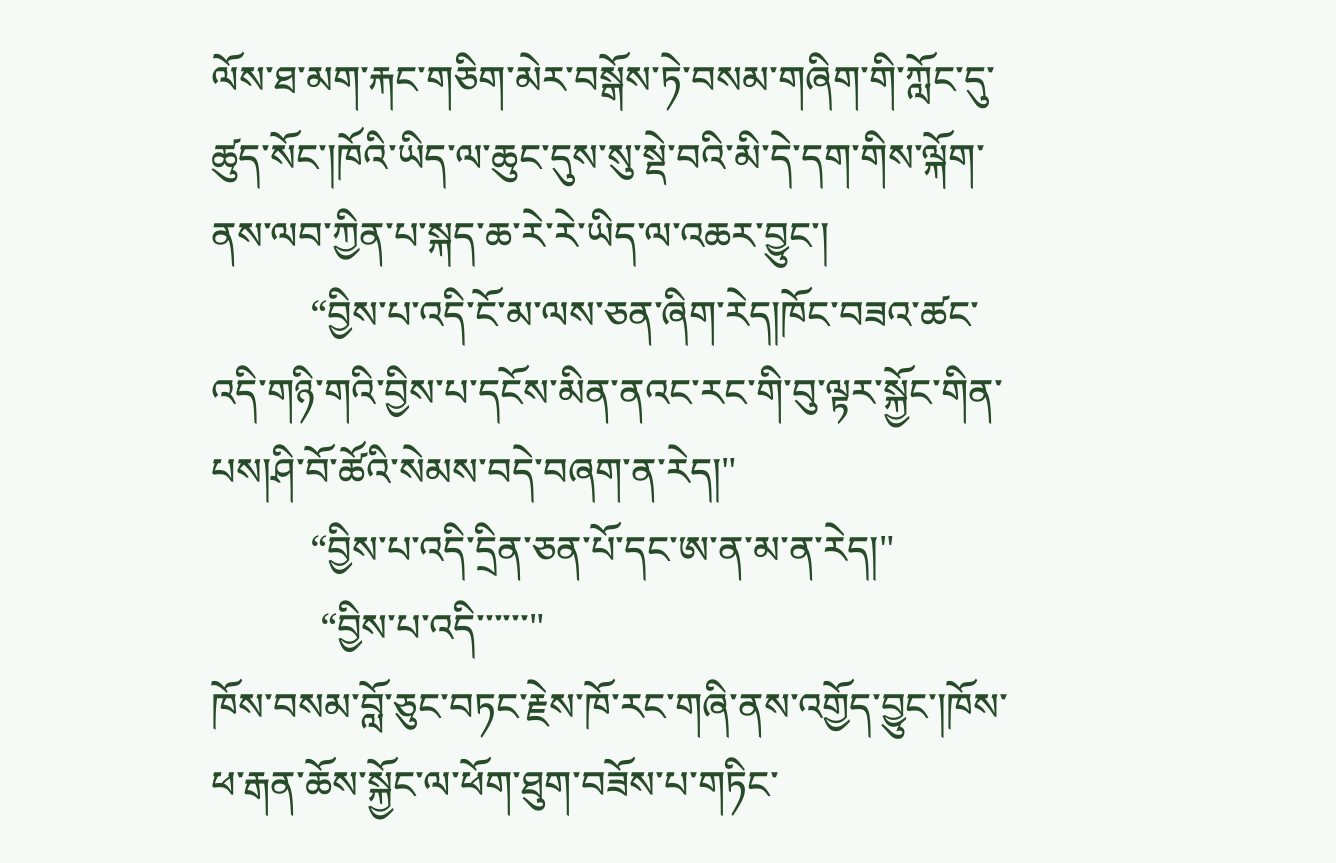ལོས་ཐ་མག་རྐང་གཅིག་མེར་བསྒོས་ཏེ་བསམ་གཞིག་གི་ཀློང་དུ་ཚུད་སོང་།ཁོའི་ཡིད་ལ་ཆུང་དུས་སུ་སྡེ་བའི་མི་དེ་དག་གིས་ལྐོག་ནས་ལབ་ཀྱིན་པ་སྐད་ཆ་རེ་རེ་ཡིད་ལ་འཆར་བྱུང་།
          “བྱིས་པ་འདི་ངོ་མ་ལས་ཅན་ཞིག་རེད།ཁོང་བཟའ་ཚང་འདི་གཉི་གའི་བྱིས་པ་དངོས་མིན་ནའང་རང་གི་བུ་ལྟར་སྐྱོང་གིན་པས།ཤི་བོ་ཚོའི་སེམས་བདེ་བཞག་ན་རེད།"
          “བྱིས་པ་འདི་དྲིན་ཅན་པོ་དང་ཨ་ན་མ་ན་རེད།"
           “བྱིས་པ་འདི་་་་་་"
ཁོས་བསམ་བློ་ཅུང་བཏང་རྗེས་ཁོ་རང་གཞི་ནས་འགྱོད་བྱུང་།ཁོས་ཕ་རྒན་ཆོས་སྐྱོང་ལ་ཕོག་ཐུག་བཟོས་པ་གཏིང་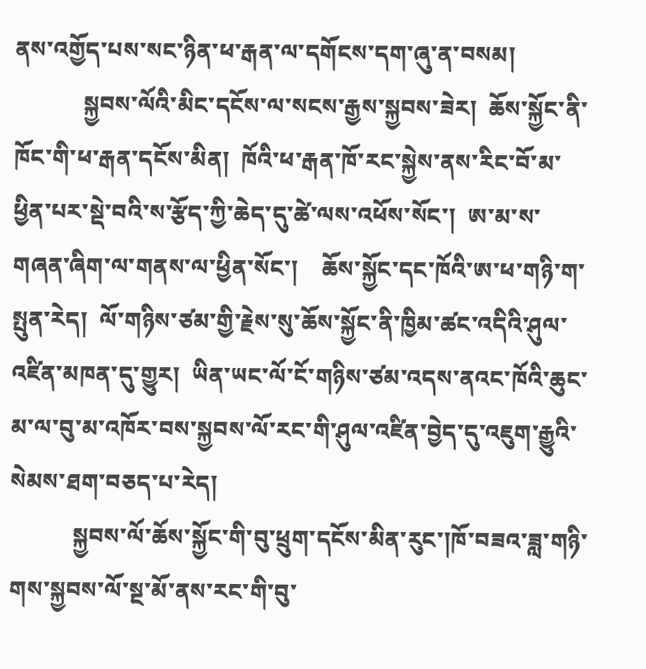ནས་འགྱོད་པས་སང་ཉིན་ཕ་རྒན་ལ་དགོངས་དག་ཞུ་ན་བསམ།
            སྐྱབས་ལོའི་མིང་དངོས་ལ་སངས་རྒྱས་སྐྱབས་ཟེར།  ཆོས་སྐྱོང་ནི་ཁོང་གི་ཕ་རྒན་དངོས་མིན།  ཁོའི་ཕ་རྒན་ཁོ་རང་སྐྱེས་ནས་རིང་བོ་མ་ཕྱིན་པར་སྡེ་བའི་ས་རྩོད་ཀྱི་ཆེད་དུ་ཚེ་ལས་འཕོས་སོང་།  ཨ་མ་ས་གཞན་ཞིག་ལ་གནས་ལ་ཕྱིན་སོང་།    ཆོས་སྐྱོང་དང་ཁོའི་ཨ་ཕ་གཉི་ག་སྤུན་རེད།  ལོ་གཉིས་ཙམ་གྱི་རྗེས་སུ་ཆོས་སྐྱོང་ནི་ཁྱིམ་ཚང་འདིའི་ཤུལ་འཛིན་མཁན་དུ་གྱུར།  ཡིན་ཡང་ལོ་ངོ་གཉིས་ཙམ་འདས་ནའང་ཁོའི་ཆུང་མ་ལ་བུ་མ་འཁོར་བས་སྐྱབས་ལོ་རང་གི་ཤུལ་འཛིན་བྱེད་དུ་འཇུག་རྒྱུའི་སེམས་ཐག་བཅད་པ་རེད།
           སྐྱབས་ལོ་ཆོས་སྐྱོང་གི་བུ་ཕྲུག་དངོས་མིན་རུང་།ཁོ་བཟའ་ཟླ་གཉི་གས་སྐྱབས་ལོ་སྔ་མོ་ནས་རང་གི་བུ་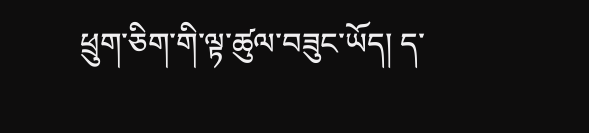ཕྲུག་ཅིག་གི་ལྟ་ཚུལ་བཟུང་ཡོད། ད་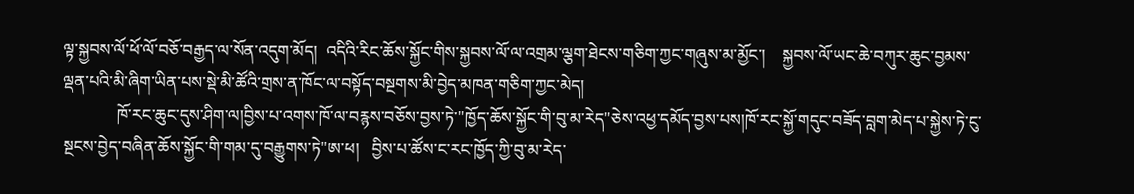ལྟ་སྐྱབས་ལོ་ཕོ་ལོ་བཅོ་བརྒྱད་ལ་སོན་འདུག་མོད།  འདིའི་རིང་ཆོས་སྐྱོང་གིས་སྐྱབས་ལོ་ལ་འགྲམ་ལྕག་ཐེངས་གཅིག་ཀྱང་གཞུས་མ་མྱོང་།    སྐྱབས་ལོ་ཡང་ཆེ་བཀུར་ཆུང་བྱམས་ལྡན་པའི་མི་ཞིག་ཡིན་པས་སྡེ་མི་ཚོའི་གྲས་ན་ཁོང་ལ་བསྟོད་བསྔགས་མི་བྱེད་མཁན་གཅིག་ཀྱང་མེད།
             ཁོ་རང་ཆུང་དུས་ཤིག་ལ།བྱིས་པ་འགས་ཁོ་ལ་བརྙས་བཅོས་བྱས་ཏེ་"ཁྱོད་ཆོས་སྐྱོང་གི་བུ་མ་རེད"ཅེས་འཕྱ་དམོད་བྱས་པས།ཁོ་རང་སྐྱོ་གདུང་བཟོད་བླག་མེད་པ་སྐྱེས་ཏེ་ངུ་སྔངས་བྱེད་བཞིན་ཆོས་སྐྱོང་གི་གམ་དུ་བརྒྱུགས་ཏེ"ཨ་ཕ།   བྱིས་པ་ཚོས་ང་རང་ཁྱོད་ཀྱི་བུ་མ་རེད་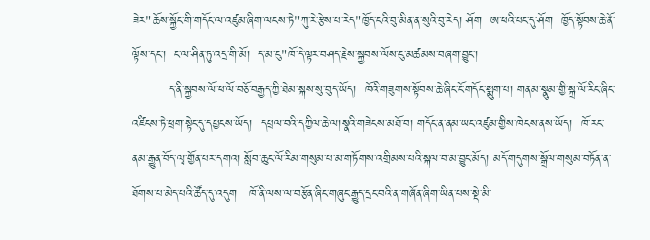ཟེར"ཆོས་སྐྱོང་གི་གདོང་ལ་འཛུམ་ཞིག་ལངས་ཏེ"ཀུ་རེ་རྩེས་པ་རེད"ཁྱོད་ངའི་བུ་མིན་ན་སུའི་བུ་རེད། ཤོག  ཨ་ཕའི་པང་དུ་ཤོག  ཁྱོད་སྟོབས་ཆེ་ནོ་ལྟོས་དང་།  ང་ལ་ཤིན་ཏུ་འདྲ་གི་མོ།  ད་མ་ངུ"ཁོ་དེ་ལྟར་བཤད་རྗེས་སྐྱབས་ལོས་ངུ་མཚམས་བཞག་བྱུང་།
         ད་ནི་སྐྱབས་ལོ་ཕ་ལོ་བཅོ་བརྒྱད་ཀྱི་ཐེམ་སྐས་སུ་བུད་ཡོད།  ཁོའི་གཟུགས་སྟོབས་ཆེ་ཞིང་ངོ་གདོང་སྨུག་པ། གནམ་སྣུམ་གྱི་སྐྲ་ལོ་རིང་ཞིང་འཛིངས་ཏེ་ཕྲག་སྟེང་དུ་དཔྱངས་ཡོད།  དཔྲལ་བའི་དཀྱིལ་ཆེ་ལ།སྣའི་གཟེངས་མཐོ་བ། གདོང་ན་ནམ་ཡང་འཛུམ་གྱིས་ཁེངས་ནས་ཡོད།  ཁོ་རང་ནམ་རྒྱུན་བོད་ལྭ་གྱོན་པར་དགའ། སློབ་ཆུང་ལོ་རིམ་གསུམ་པ་མ་གཏོགས་འགྲིམས་པའི་སྐལ་བ་མ་བྱུང་མོད། མདོ་གདུགས་སྒྲོལ་གསུམ་བཏོན་ན་ཐོགས་པ་མེད་པའི་ཚོད་དུ་འདུག   ཁོ་ནི་ལས་ལ་བརྩོན་ཞིང་གཞུང་རྒྱུད་དྲང་བའི་ན་གཞོན་ཞིག་ཡིན་པས་སྡེ་མི་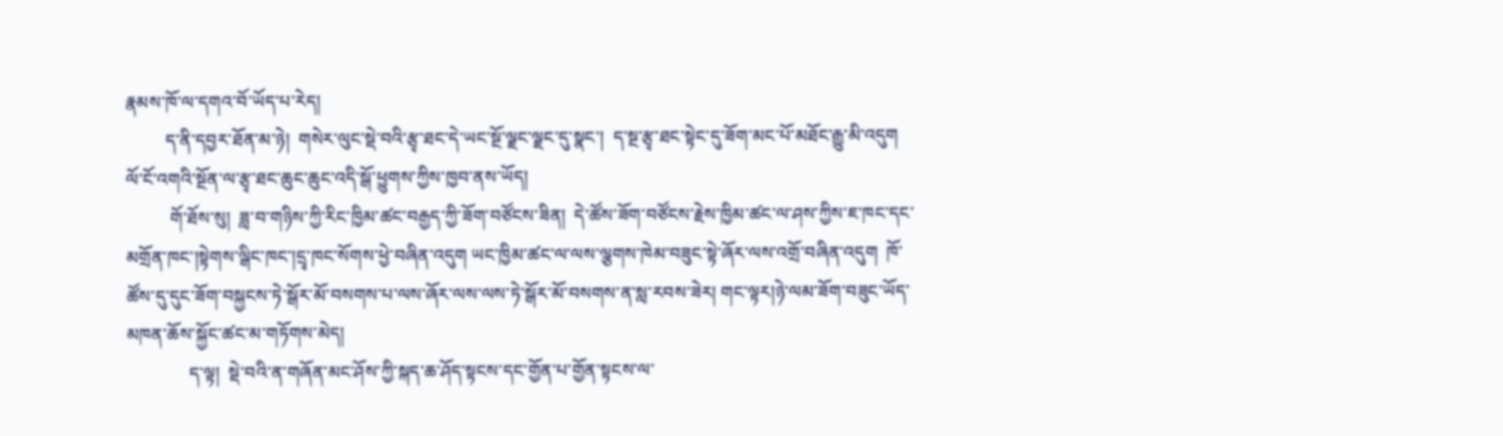རྣམས་ཁོ་ལ་དགའ་བོ་ཡོད་པ་རེད།
         ད་ནི་དབྱར་ཐོན་མ་ཉེ།  གསེར་ལུང་སྡེ་བའི་རྩྭ་ཐང་དེ་ཡང་སྔོ་ལྗང་ལྗང་དུ་སྣང་།  ད་སྔ་རྩྭ་ཐང་སྟེང་དུ་ཟོག་མང་པོ་མཐོང་རྒྱུ་མི་འདུག  ལོ་ངོ་འགའི་སྔོན་ལ་རྩྭ་ཐང་ཆུང་ཆུང་འདི་སྒོ་ཕྱུགས་ཀྱིས་ཁྱབ་ནས་ཡོད།
          གོ་ཐོས་སུ།  ཟླ་བ་གཉིས་ཀྱི་རིང་ཁྱིམ་ཚང་བརྒྱད་ཀྱི་ཟོག་བཙོངས་ཟིན།  དེ་ཚོས་ཟོག་བཙོངས་རྗེས་ཁྱིམ་ཚང་ལ་ཤས་ཀྱིས་ཇ་ཁང་དང་མགྲོན་ཁང་།སྟེགས་ལྒིང་ཁང་།དྲྭ་ཁང་སོགས་ཕྱེ་བཞིན་འདུག ཡང་ཁྱིམ་ཚང་ལ་ལས་ལྕགས་ཁེམ་བཟུང་སྟེ་ཞོར་ལས་འགྲོ་བཞིན་འདུག  ཁོ་ཚོས་དུ་དུང་ཟོག་བསྐྱངས་ཏེ་སྒོར་མོ་བསགས་པ་ལས་ཞོར་ལས་ལས་ཏེ་སྒོར་མོ་བསགས་ན་སླ་རབས་ཟེར། གང་ལྟར།ཉེ་ལམ་ཟོག་བཟུང་ཡོད་མཁན་ཆོས་སྐྱོང་ཚང་མ་གཏོགས་མེད།
              ད་ལྟ།  སྡེ་བའི་ན་གཞོན་མང་ཤོས་ཀྱི་སྐད་ཆ་ཤོད་སྟངས་དང་གྱོན་པ་གྱོན་སྟངས་ལ་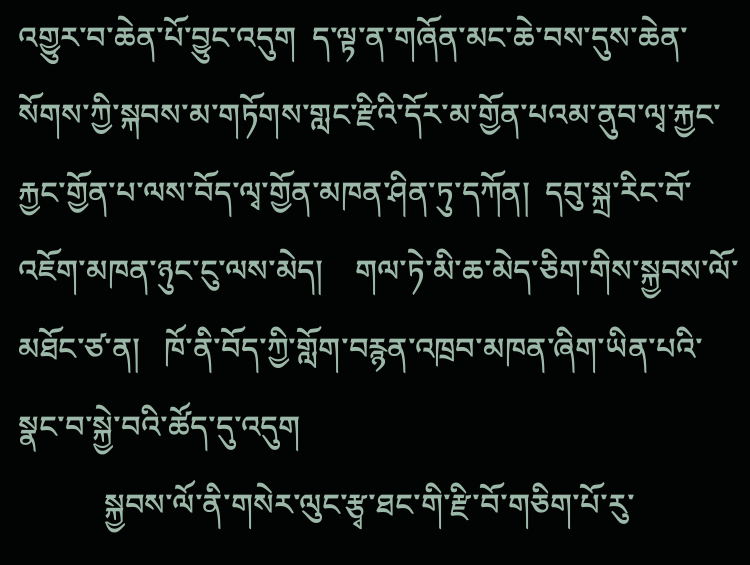འགྱུར་བ་ཆེན་པོ་བྱུང་འདུག  ད་ལྟ་ན་གཞོན་མང་ཆེ་བས་དུས་ཆེན་སོགས་ཀྱི་སྐབས་མ་གཏོགས་གླང་རྫིའི་དོར་མ་གྱོན་པའམ་ནུབ་ལྭ་རྐྱང་རྐྱང་གྱོན་པ་ལས་བོད་ལྭ་གྱོན་མཁན་ཤིན་ཏུ་དཀོན།  དབུ་སྐྲ་རིང་བོ་འཇོག་མཁན་ཉུང་ངུ་ལས་མེད།    གལ་ཏེ་མི་ཆ་མེད་ཅིག་གིས་སྐྱབས་ལོ་མཐོང་ཙ་ན།   ཁོ་ནི་བོད་ཀྱི་གློག་བརྙན་འཁྲབ་མཁན་ཞིག་ཡིན་པའི་སྣང་བ་སྐྱེ་བའི་ཚོད་དུ་འདུག
           སྐྱབས་ལོ་ནི་གསེར་ལུང་རྩྭ་ཐང་གི་རྫི་བོ་གཅིག་པོ་རུ་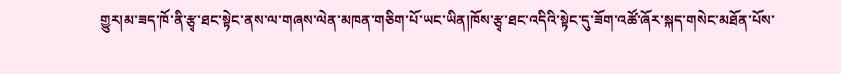གྱུར།མ་ཟད་ཁོ་ནི་རྩྭ་ཐང་སྟེང་ནས་ལ་གཞས་ལེན་མཁན་གཅིག་པོ་ཡང་ཡིན།ཁོས་རྩྭ་ཐང་འདིའི་སྟེང་དུ་ཟོག་འཚོ་ཞོར་སྐད་གསེང་མཐོན་པོས་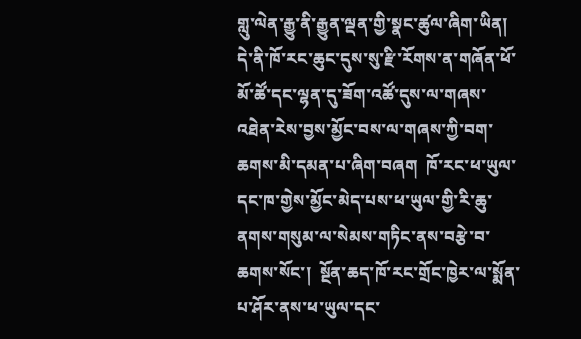གླུ་ལེན་རྒྱུ་ནི་རྒྱུན་ལྡན་གྱི་སྣང་ཚུལ་ཞིག་ཡིན།   དེ་ནི་ཁོ་རང་ཆུང་དུས་སུ་རྫི་རོགས་ན་གཞོན་ཕོ་མོ་ཚོ་དང་ལྷན་དུ་ཟོག་འཚོ་དུས་ལ་གཞས་འཐེན་རེས་བྱས་མྱོང་བས་ལ་གཞས་ཀྱི་བག་ཆགས་མི་དམན་པ་ཞིག་བཞག  ཁོ་རང་ཕ་ཡུལ་དང་ཁ་གྱེས་མྱོང་མེད་པས་ཕ་ཡུལ་གྱི་རི་ཆུ་ནགས་གསུམ་ལ་སེམས་གཏིང་ནས་བརྩེ་བ་ཆགས་སོང་།  སྔོན་ཆད་ཁོ་རང་གྲོང་ཁྱེར་ལ་སྨོན་པ་ཤོར་ནས་ཕ་ཡུལ་དང་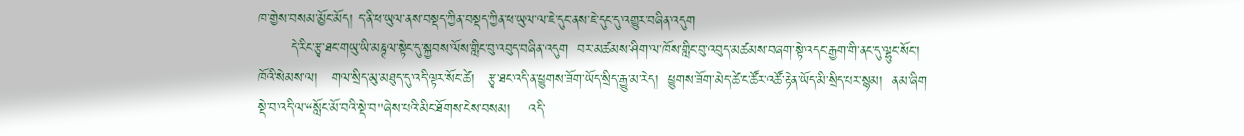ཁ་གྱེས་བསམ་མྱོང་མོད། ད་ནི་ཕ་ཡུལ་ནས་བསྡད་ཀྱིན་བསྡད་ཀྱིན་ཕ་ཡུལ་ལ་ཇེ་དུང་ནས་ཇེ་དུང་དུ་འགྱུར་བཞིན་འདུག
       དེ་རིང་རྩྭ་ཐང་གཡུ་ཡི་མཎྚལ་སྟེང་དུ་སྐྱབས་ལོས་གླིང་བུ་འབུད་བཞིན་འདུག  བར་མཚམས་ཤིག་ལ་ཁོས་གླིང་བུ་འབུད་མཚམས་བཞག་སྟེ་འདང་རྒྱག་གི་ནང་དུ་ལྷུང་སོང་།   ཁོའི་སེམས་ལ།   གལ་སྲིད་མུ་མཐུད་དུ་འདི་ལྟར་སོང་ཚེ།   རྩྭ་ཐང་འདི་ན་ཕྱུགས་ཟོག་ཡོད་སྲིད་རྒྱུ་མ་རེད།  ཕྱུགས་ཟོག་མེད་ཚེ་ང་ཚོར་འཚོ་རྟེན་ཡོད་མི་སྲིད་པར་སྙམ།  ནམ་ཞིག   སྡེ་བ་འདི་ལ་“སློང་མོ་བའི་སྡེ་བ"ཞེས་པའི་མིང་ཐོགས་ངེས་བསམ།    འདི་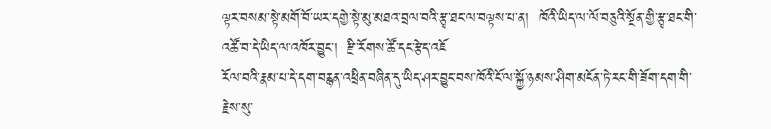ལྟར་བསམ་སྟེ་མགོ་བོ་ཡར་དགྱེ་སྟེ་མུ་མཐའ་བྲལ་བའི་རྩྭ་ཐང་ལ་བལྟས་པ་ན།  ཁོའི་ཡིད་ལ་ལོ་བཅུའི་སྔོན་གྱི་རྩྭ་ཐང་གི་འཚོ་བ་དེ་ཡིད་ལ་འཁོར་བྱུང་།  རྫི་རོགས་ཚོ་དང་རྩེད་འཇོ
རོལ་བའི་རྣམ་པ་དེ་དག་བརྙན་འཕྲིན་བཞིན་དུ་ཡིད་ཤར་བྱུང་བས་ཁོའི་ངོ་ལ་སྐྱོ་ཉམས་ཤིག་མངོན་ཏེ་རང་གི་ཟོག་དག་གི་རྗེས་སུ་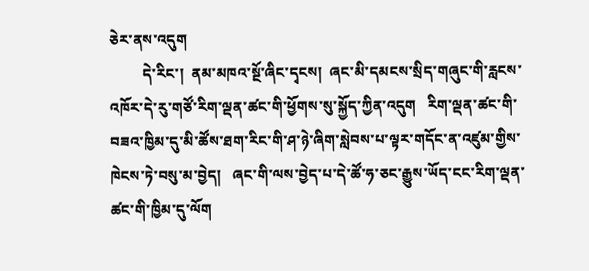ཅེར་ནས་འདུག
         དེ་རིང་།  ནམ་མཁའ་སྔོ་ཞིང་དྭངས།  ཞང་མི་དམངས་སྲིད་གཞུང་གི་རླངས་འཁོར་དེ་རུ་གཙོ་རིག་ལྡན་ཚང་གི་ཕྱོགས་སུ་སྐྱོད་ཀྱིན་འདུག   རིག་ལྡན་ཚང་གི་བཟའ་ཁྱིམ་དུ་མི་ཚོས་ཐག་རིང་གི་ཤ་ཉེ་ཞིག་སླེབས་པ་ལྟར་གདོང་ན་འཛུམ་གྱིས་ཁེངས་ཏེ་བསུ་མ་བྱེད།   ཞང་གི་ལས་བྱེད་པ་དེ་ཚོ་ཧ་ཅང་རྒྱུས་ཡོད་ངང་རིག་ལྡན་ཚང་གི་ཁྱིམ་དུ་ལོག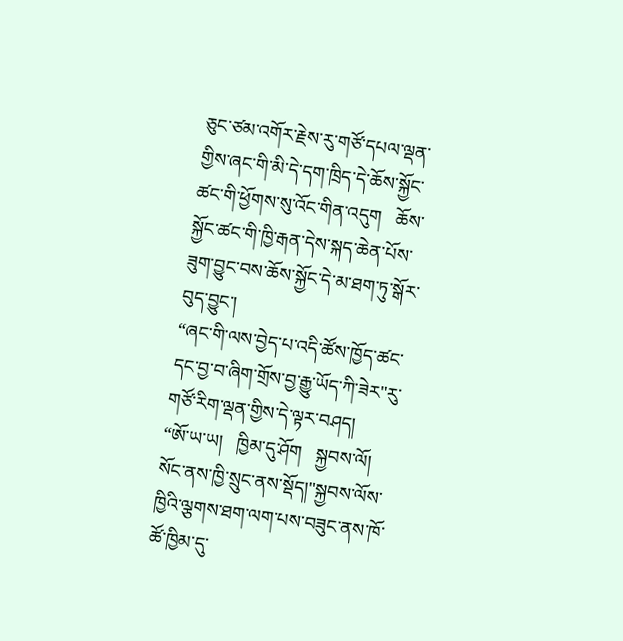ཅུང་ཙམ་འགོར་རྗེས་རུ་གཙོ་དཔལ་ལྡན་གྱིས་ཞང་གི་མི་དེ་དག་ཁྲིད་དེ་ཆོས་སྐྱོང་ཚང་གི་ཕྱོགས་སུ་འོང་གིན་འདུག   ཆོས་སྐྱོང་ཚང་གི་ཁྱི་རྒན་དེས་སྐད་ཆེན་པོས་ཟུག་བྱུང་བས་ཆོས་སྐྱོང་དེ་མ་ཐག་ཏུ་སྒོར་བུད་བྱུང་།
“ཞང་གི་ལས་བྱེད་པ་འདི་ཚོས་ཁྱོད་ཚང་དང་བྱ་བ་ཞིག་གྲོས་བྱ་རྒྱུ་ཡོད་ཀི་ཟེར"རུ་གཙོ་རིག་ལྡན་གྱིས་དེ་ལྟར་བཤད།
“ཨོ་ཡ་ཡ།   ཁྱིམ་དུ་ཤོག   སྐྱབས་ལོ།  སོང་ནས་ཁྱི་སྲུང་ནས་སྡོད།"སྐྱབས་ལོས་ཁྱིའི་ལྕགས་ཐག་ལག་པས་བཟུང་ནས་ཁོ་ཚོ་ཁྱིམ་དུ་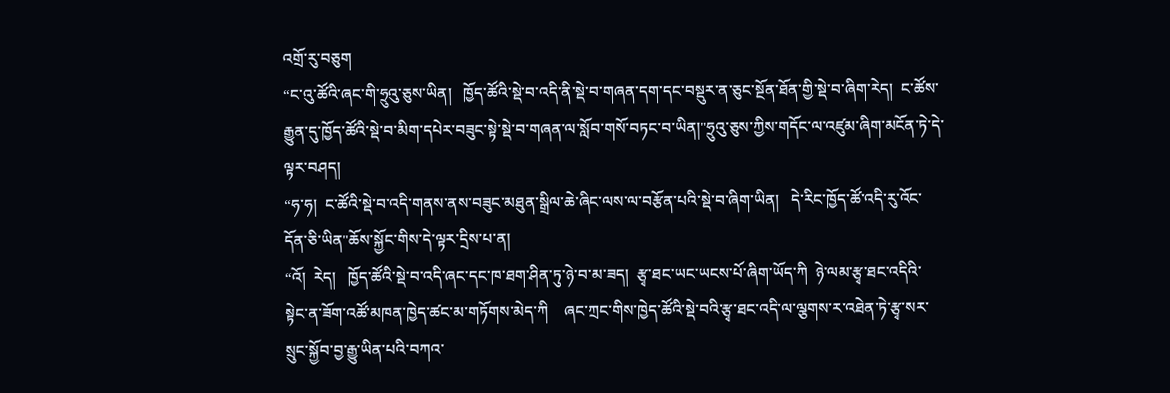འགྲོ་རུ་བཅུག
“ང་འུ་ཚོའི་ཞང་གི་ཧྲུའུ་ཅུས་ཡིན།   ཁྱོད་ཚོའི་སྡེ་བ་འདི་ནི་སྡེ་བ་གཞན་དག་དང་བསྡུར་ན་ཅུང་སྔོན་ཐོན་གྱི་སྡེ་བ་ཞིག་རེད།  ང་ཚོས་རྒྱུན་དུ་ཁྱོད་ཚོའི་སྡེ་བ་མིག་དཔེར་བཟུང་སྟེ་སྡེ་བ་གཞན་ལ་སློབ་གསོ་བཏང་བ་ཡིན།"ཧྲུའུ་ཅུས་ཀྱིས་གདོང་ལ་འཛུམ་ཞིག་མངོན་ཏེ་དེ་ལྟར་བཤད།
“ཧ་ཧ།  ང་ཚོའི་སྡེ་བ་འདི་གནས་ནས་བཟུང་མཐུན་སྒྲིལ་ཆེ་ཞིང་ལས་ལ་བརྩོན་པའི་སྡེ་བ་ཞིག་ཡིན།   དེ་རིང་ཁྱོད་ཚོ་འདི་རུ་འོང་དོན་ཅི་ཡིན"ཆོས་སྐྱོང་གིས་དེ་ལྟར་དྲིས་པ་ན།
“འོ།  རེད།   ཁྱོད་ཚོའི་སྡེ་བ་འདི་ཞང་དང་ཁ་ཐག་ཤིན་ཏུ་ཉེ་བ་མ་ཟད།  རྩྭ་ཐང་ཡང་ཡངས་པོ་ཞིག་ཡོད་ཀི  ཉེ་ལམ་རྩྭ་ཐང་འདིའི་སྟེང་ན་ཟོག་འཚོ་མཁན་ཁྱེད་ཚང་མ་གཏོགས་མེད་ཀི    ཞང་ཀྲང་གིས་ཁྱེད་ཚོའི་སྡེ་བའི་རྩྭ་ཐང་འདི་ལ་ལྕགས་ར་འཐེན་ཏེ་རྩྭ་སར་སྲུང་སྐྱོབ་བྱ་རྒྱུ་ཡིན་པའི་བཀའ་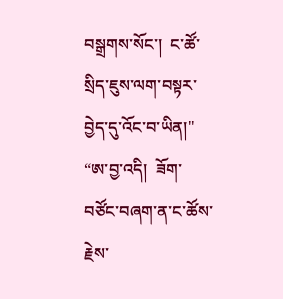བསྒྲགས་སོང་།  ང་ཚོ་སྲིད་ཇུས་ལག་བསྟར་བྱེད་དུ་འོང་བ་ཡིན།"
“ཨ་བྱ་འདི།  ཟོག་བཙོང་བཞག་ན་ང་ཚོས་རྗེས་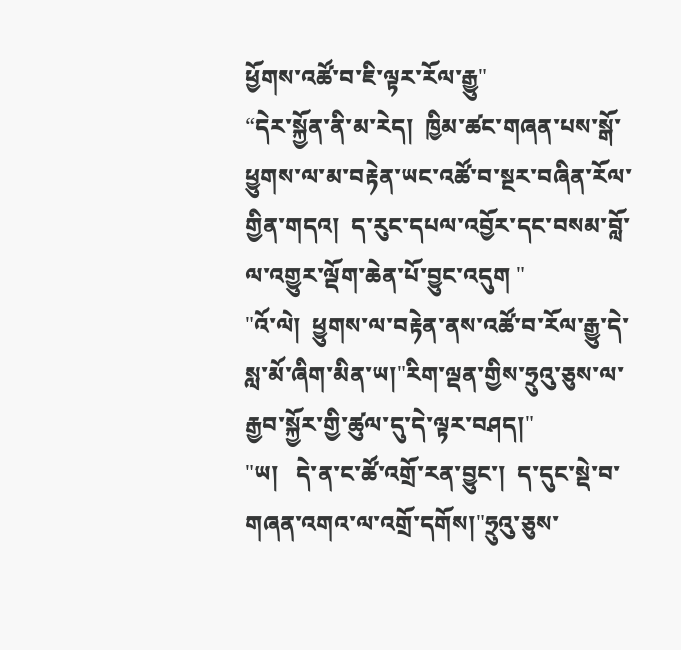ཕྱོགས་འཚོ་བ་ཇི་ལྟར་རོལ་རྒྱུ"
“དེར་སྐྱོན་ནི་མ་རེད།  ཁྱིམ་ཚང་གཞན་པས་སྒོ་ཕྱུགས་ལ་མ་བརྟེན་ཡང་འཚོ་བ་སྔར་བཞིན་རོལ་གྱིན་གདའ།  ད་རུང་དཔལ་འབྱོར་དང་བསམ་བློ་ལ་འགྱུར་ལྡོག་ཆེན་པོ་བྱུང་འདུག "
"འོ་ལེ།  ཕྱུགས་ལ་བརྟེན་ནས་འཚོ་བ་རོལ་རྒྱུ་དེ་སླ་མོ་ཞིག་མིན་ཡ།"རིག་ལྡན་གྱིས་ཧྲུའུ་ཅུས་ལ་རྒྱབ་སྐྱོར་གྱི་ཚུལ་དུ་དེ་ལྟར་བཤད།"
"ཡ།   དེ་ན་ང་ཚོ་འགྲོ་རན་བྱུང་།  ད་དུང་སྡེ་བ་གཞན་འགའ་ལ་འགྲོ་དགོས།"ཧྲུའུ་ཅུས་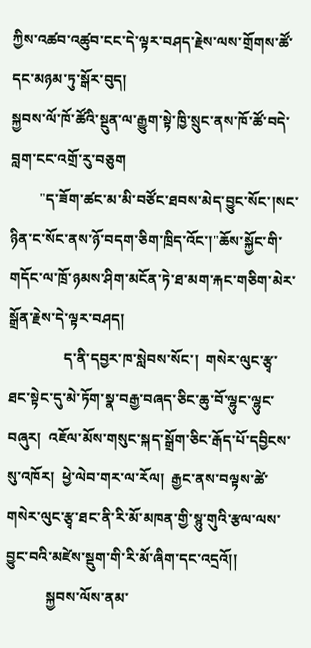ཀྱིས་འཚབ་འཚུབ་ངང་དེ་ལྟར་བཤད་རྗེས་ལས་གྲོགས་ཚོ་དང་མཉམ་ཏུ་སྒོར་བུད།
སྐྱབས་ལོ་ཁོ་ཚོའི་སྔུན་ལ་རྒྱུག་སྟེ་ཁྱི་སྲུང་ནས་ཁོ་ཚོ་བདེ་བླག་ངང་འགྲོ་རུ་བཅུག
        "ད་ཟོག་ཚང་མ་མི་བཙོང་ཐབས་མེད་བྱུང་སོང་།སང་ཉིན་ང་སོང་ནས་ཉོ་བདག་ཅིག་ཁྲིད་འོང་།"ཆོས་སྐྱོང་གི་གདོང་ལ་ཁྲོ་ཉམས་ཤིག་མངོན་ཏེ་ཐ་མག་རྐང་གཅིག་མེར་སྒྲོན་རྗེས་དེ་ལྟར་བཤད།
               ད་ནི་དབྱར་ཁ་སླེབས་སོང་།  གསེར་ལུང་རྩྭ་ཐང་སྟེང་དུ་མེ་ཏོག་སྣ་བརྒྱ་བཞད་ཅིང་ཆུ་བོ་ལྷུང་ལྷུང་བཞུར།  འཇོལ་མོས་གསུང་སྐད་སྒྲོག་ཅིང་རྒོད་པོ་དབྱིངས་སུ་འཁོར།  ཕྱེ་ལེབ་གར་ལ་རོལ།  རྒྱང་ནས་བལྟས་ཚེ་གསེར་ལུང་རྩྭ་ཐང་ནི་རི་མོ་མཁན་གྱི་སྙུ་གུའི་རྩལ་ལས་བྱུང་བའི་མཛེས་སྡུག་གི་རི་མོ་ཞིག་དང་འདྲའོ།།
           སྐྱབས་ལོས་ནམ་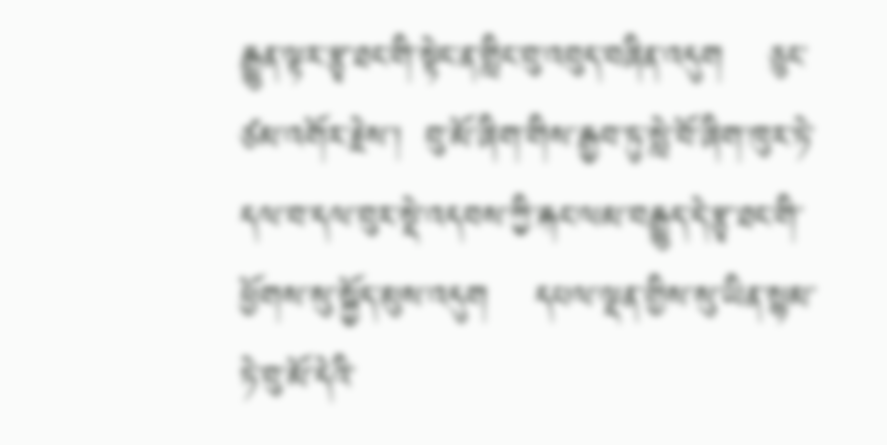རྒྱུན་ལྟར་རྩྭ་ཐང་གི་སྟེང་ན་གླིང་བུ་འབུད་བཞིན་འདུག    ཅུང་ཙམ་འགོར་རྗེས་།  བུ་མོ་ཞིག་གིས་རྒྱབ་ཏུ་སླེ་བོ་ཞིག་ཁུར་ཏེ་དལ་བ་དལ་བུར་སྡེ་འདབས་ཀྱི་རྐང་ལམ་བརྒྱུད་དེ་རྩྭ་ཐང་གི་ཕྱོགས་སུ་སྐྱོད་མུས་འདུག    དཔལ་ལྡན་གྱིས་སུ་ཡིན་སྙམ་ཏེ་བུ་མོ་དེའི་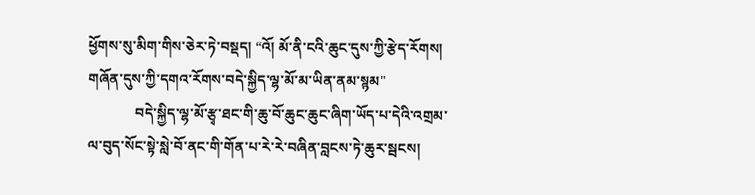ཕྱོགས་སུ་མིག་གིས་ཅེར་ཏེ་བསྡད། “འོ། མོ་ནི་ངའི་ཆུང་དུས་ཀྱི་རྩེད་རོགས།  གཞོན་དུས་ཀྱི་དགའ་རོགས་བདེ་སྐྱིད་ལྷ་མོ་མ་ཡིན་ནམ་སྙམ"
             བདེ་སྐྱིད་ལྷ་མོ་རྩྭ་ཐང་གི་ཆུ་བོ་ཆུང་ཆུང་ཞིག་ཡོད་པ་དེའི་འགྲམ་ལ་བུད་སོང་སྟེ་སླེ་བོ་ནང་གི་གོན་པ་རེ་རེ་བཞིན་བླངས་ཏེ་ཆུར་སྦངས།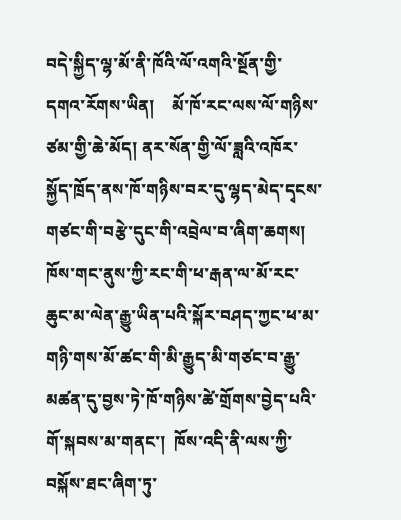བདེ་སྐྱིད་ལྷ་མོ་ནི་ཁོའི་ལོ་འགའི་སྔོན་གྱི་དགའ་རོགས་ཡིན།    མོ་ཁོ་རང་ལས་ལོ་གཉིས་ཙམ་གྱི་ཆེ་མོད། ནར་སོན་གྱི་ལོ་ཟླའི་འཁོར་སྐྱོད་ཁྲོད་ནས་ཁོ་གཉིས་བར་དུ་ལྷད་མེད་དྭངས་གཙང་གི་བརྩེ་དུང་གི་འབྲེལ་བ་ཞིག་ཆགས།   ཁོས་གང་ནུས་ཀྱི་རང་གི་ཕ་རྒན་ལ་མོ་རང་ཆུང་མ་ལེན་རྒྱུ་ཡིན་པའི་སྐོར་བཤད་ཀྱང་ཕ་མ་གཉི་གས་མོ་ཚང་གི་མི་རྒྱུད་མི་གཙང་བ་རྒྱུ་མཚན་དུ་བྱས་ཏེ་ཁོ་གཉིས་ཚེ་གྲོགས་བྱེད་པའི་གོ་སྐབས་མ་གནང་།  ཁོས་འདི་ནི་ལས་ཀྱི་བསྐོས་ཐང་ཞིག་ཏུ་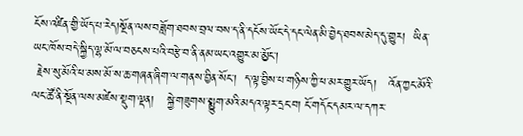ངོས་འཛིན་གྱི་ཡོད་པ་རེད།སྔོན་ལས་བཟློག་ཐབས་བྲལ་བས་ད་ནི་དངོས་ཡོང་དེ་དང་ལེན་མི་བྱེད་ཐབས་མེད་དུ་གྱུར།  ཡིན་ཡང་ཁོས་བདེ་སྐྱིད་ལྷ་མོ་ལ་བཅངས་པའི་བརྩེ་བ་ནི་ནམ་ཡང་འགྱུར་མ་མྱོང་།
 རྗེས་སུ་མོའི་ཕ་མས་མོ་ས་ཆ་གཞན་ཞིག་ལ་གནས་བྱིན་སོང་།  ད་ལྟ་བྱིས་པ་གཉིས་ཀྱི་ཕ་མར་གྱུར་ཡོད།   འོན་ཀྱང་མོའི་ལང་ཚོ་ནི་སྔོན་ལས་མཛེས་སྡུག་ལྡན།   སྐྱེ་གཟུགས་སྨྱུག་མའི་མདའ་ལྟར་དྲང་བ། ངོ་གདོང་དམར་ལ་དཀར་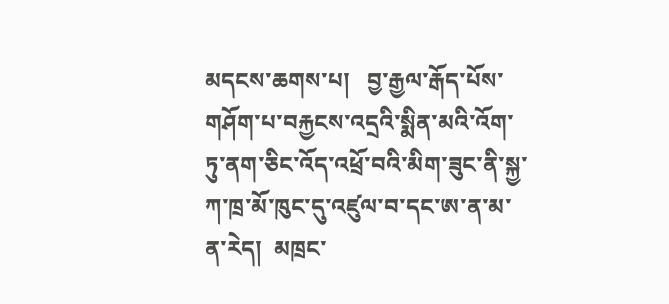མདངས་ཆགས་པ།   བྱ་རྒྱལ་རྒོད་པོས་གཤོག་པ་བརྐྱངས་འདྲའི་སྨིན་མའི་འོག་ཏུ་ནག་ཅིང་འོད་འཕྲོ་བའི་མིག་ཟུང་ནི་སྐྱ་ཀ་ཁྲ་མོ་ཁུང་དུ་འཛུལ་བ་དང་ཨ་ན་མ་ན་རེད།  མཁྲང་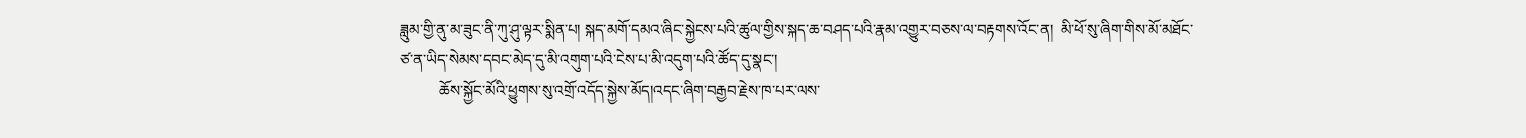ཟླུམ་གྱི་ནུ་མ་ཟུང་ནི་ཀུ་ཤུ་ལྟར་སྨིན་པ། སྐད་མགོ་དམའ་ཞིང་སྐྱེངས་པའི་ཚུལ་གྱིས་སྐད་ཆ་བཤད་པའི་རྣམ་འགྱུར་བཅས་ལ་བརྟགས་འོང་ན།  མི་ཕོ་སུ་ཞིག་གིས་མོ་མཐོང་ཙ་ན་ཡིད་སེམས་དབང་མེད་དུ་མི་འགུག་པའི་ངེས་པ་མི་འདུག་པའི་ཚོད་དུ་སྣང་།
          ཆོས་སྐྱོང་མོའི་ཕྱུགས་སུ་འགྲོ་འདོད་སྐྱེས་མོད།འདང་ཞིག་བརྒྱབ་རྗེས་ཁ་པར་ལས་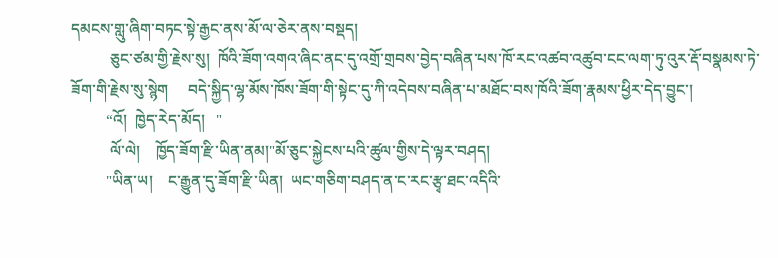དམངས་གླུ་ཞིག་བཏང་སྟེ་རྒྱང་ནས་མོ་ལ་ཅེར་ནས་བསྡད།
          ཅུང་ཙམ་གྱི་རྗེས་སུ།  ཁོའི་ཟོག་འགའ་ཞིང་ནང་དུ་འགྲོ་གྲབས་བྱེད་བཞིན་པས་ཁོ་རང་འཚབ་འཚུབ་ངང་ལག་ཏུ་འུར་རྡོ་བསྣམས་ཏེ་ཟོག་གི་རྗེས་སུ་སྙེག     བདེ་སྐྱིད་ལྷ་མོས་ཁོས་ཟོག་གི་སྟེང་དུ་ཀི་འདེབས་བཞིན་པ་མཐོང་བས་ཁོའི་ཟོག་རྣམས་ཕྱིར་དེད་བྱུང་།
         “འོ།  ཁྱེད་རེད་མོད།   "
          ལོ་ལེ།    ཁྱོད་ཟོག་རྫི་ཡིན་ནམ།"མོ་ཅུང་སྐྱེངས་པའི་ཚུལ་གྱིས་དེ་ལྟར་བཤད།
         "ཡིན་ཡ།    ང་རྒྱུན་དུ་ཟོག་རྫི་ཡིན།  ཡང་གཅིག་བཤད་ན་ང་རང་རྩྭ་ཐང་འདིའི་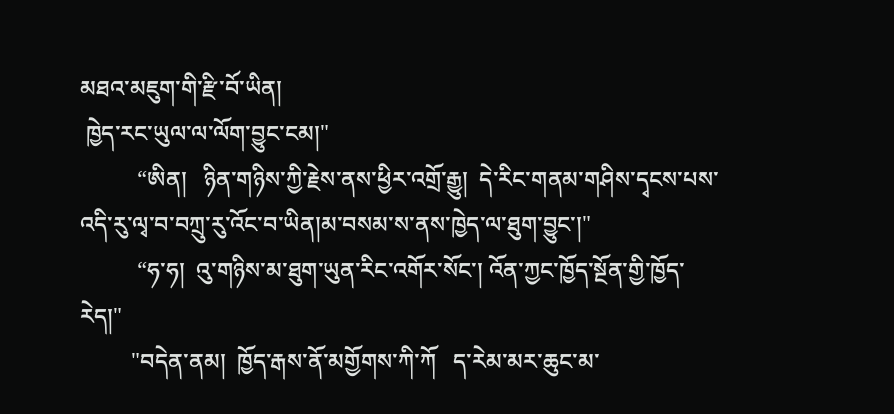མཐའ་མཇུག་གི་རྫི་བོ་ཡིན།
 ཁྱེད་རང་ཡུལ་ལ་ལོག་བྱུང་ངམ།"
          “ཨིན།   ཉིན་གཉིས་ཀྱི་རྗེས་ནས་ཕྱིར་འགྲོ་རྒྱུ།  དེ་རིང་གནམ་གཤིས་དྭངས་པས་འདི་རུ་ལྭ་བ་བཀྲུ་རུ་འོང་བ་ཡིན།མ་བསམ་ས་ནས་ཁྱེད་ལ་ཐུག་བྱུང་།"
          “ཧ་ཧ།  འུ་གཉིས་མ་ཐུག་ཡུན་རིང་འགོར་སོང་། འོན་ཀྱང་ཁྱོད་སྔོན་གྱི་ཁྱོད་རེད།"
         "བདེན་ནམ།  ཁྱོད་རྒས་ནོ་མགྱོགས་ཀི་ཀོ   ད་རེམ་མར་ཆུང་མ་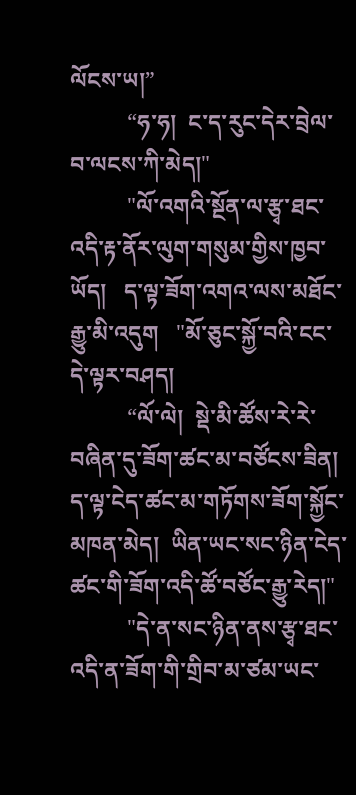ལོངས་ཡ།”
          “ཧ་ཧ།  ང་ད་རུང་དེར་བྲེལ་བ་ལངས་ཀི་མེད།"
          "ལོ་འགའི་སྔོན་ལ་རྩྭ་ཐང་འདི་རྟ་ནོར་ལུག་གསུམ་གྱིས་ཁྱབ་ཡོད།   ད་ལྟ་ཟོག་འགའ་ལས་མཐོང་རྒྱུ་མི་འདུག   "མོ་ཅུང་སྐྱོ་བའི་ངང་དེ་ལྟར་བཤད།
          “ལོ་ལེ།  སྡེ་མི་ཚོས་རེ་རེ་བཞིན་དུ་ཟོག་ཚང་མ་བཙོངས་ཟིན།  ད་ལྟ་ངེད་ཚང་མ་གཏོགས་ཟོག་སྐྱོང་མཁན་མེད།  ཡིན་ཡང་སང་ཉིན་ངེད་ཚང་གི་ཟོག་འདི་ཚོ་བཙོང་རྒྱུ་རེད།"
          "དེ་ན་སང་ཉིན་ནས་རྩྭ་ཐང་འདི་ན་ཟོག་གི་གྲིབ་མ་ཙམ་ཡང་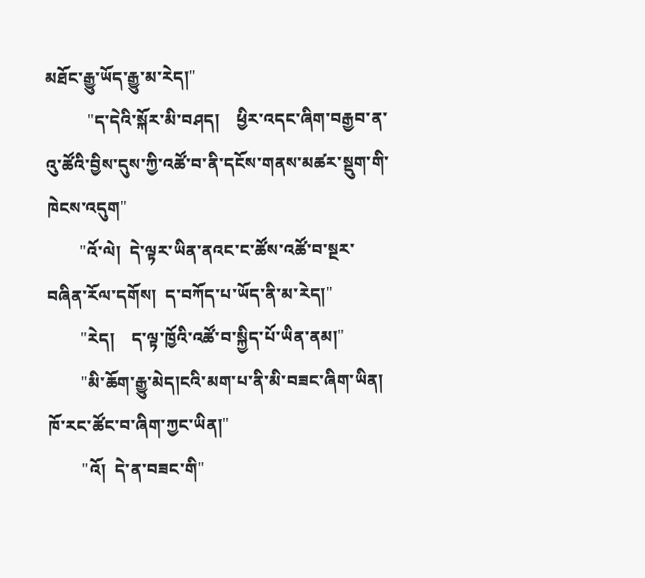མཐོང་རྒྱུ་ཡོད་རྒྱུ་མ་རེད།"
          "ད་དེའི་སྐོར་མི་བཤད།    ཕྱིར་འདང་ཞིག་བརྒྱབ་ན་འུ་ཚོའི་བྱིས་དུས་ཀྱི་འཚོ་བ་ནི་དངོས་གནས་མཚར་སྡུག་གི་ཁེངས་འདུག"
        "འོ་ལེ།  དེ་ལྟར་ཡིན་ནའང་ང་ཚོས་འཚོ་བ་སྔར་བཞིན་རོལ་དགོས།  ད་བཀོད་པ་ཡོད་ནི་མ་རེད།"
        "རེད།    ད་ལྟ་ཁྱོའི་འཚོ་བ་སྐྱིད་པོ་ཡིན་ནམ།"
        "མི་ཆོག་རྒྱུ་མེད།ངའི་མག་པ་ནི་མི་བཟང་ཞིག་ཡིན།  ཁོ་རང་ཚོང་བ་ཞིག་ཀྱང་ཡིན།"
        "འོ།  དེ་ན་བཟང་གི"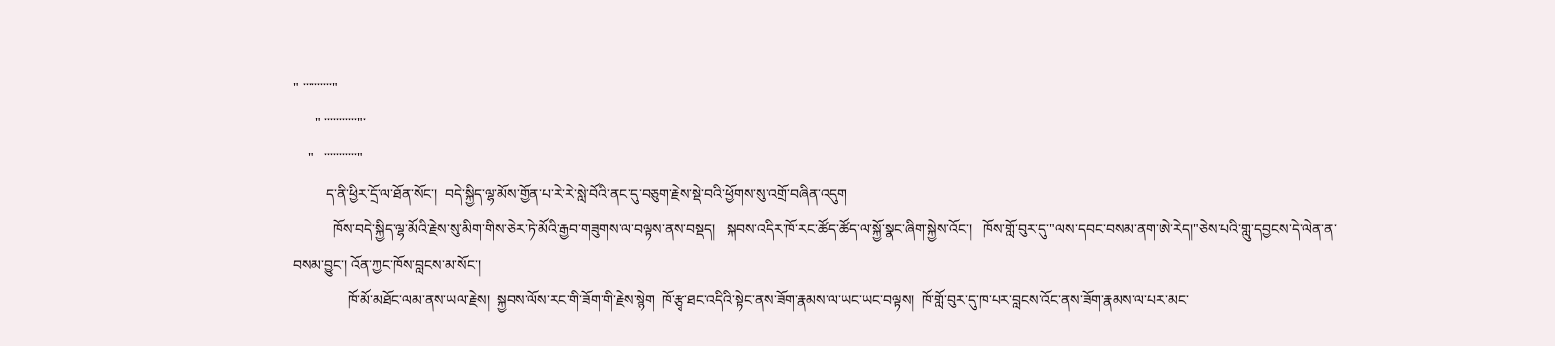" ་་་་་་་་་་"
      " ་་་་་་་་་་་"་
    "   ་་་་་་་་་་་"
         ད་ནི་ཕྱིར་དྲོ་ལ་ཐོན་སོང་།  བདེ་སྐྱིད་ལྷ་མོས་གྱོན་པ་རེ་རེ་སླེ་བོའི་ནང་དུ་བཅུག་རྗེས་སྡེ་བའི་ཕྱོགས་སུ་འགྲོ་བཞིན་འདུག
           ཁོས་བདེ་སྐྱིད་ལྷ་མོའི་རྗེས་སུ་མིག་གིས་ཅེར་ཏེ་མོའི་རྒྱབ་གཟུགས་ལ་བལྟས་ནས་བསྡད།   སྐབས་འདིར་ཁོ་རང་ཚོད་ཚོད་ལ་སྐྱོ་སྣང་ཞིག་སྐྱེས་འོང་།   ཁོས་གློ་བུར་དུ་"ལས་དབང་བསམ་ནག་ཨེ་རེད།"ཅེས་པའི་གླུ་དབྱངས་དེ་ལེན་ན་བསམ་བྱུང་། འོན་ཀྱང་ཁོས་བླངས་མ་སོང་།
               ཁོ་མོ་མཐོང་ལམ་ནས་ཡལ་རྗེས།  སྐྱབས་ལོས་རང་གི་ཟོག་གི་རྗེས་སྙེག  ཁོ་རྩྭ་ཐང་འདིའི་སྟེང་ནས་ཟོག་རྣམས་ལ་ཡང་ཡང་བལྟས།  ཁོ་གློ་བུར་དུ་ཁ་པར་བླངས་འོང་ནས་ཟོག་རྣམས་ལ་པར་མང་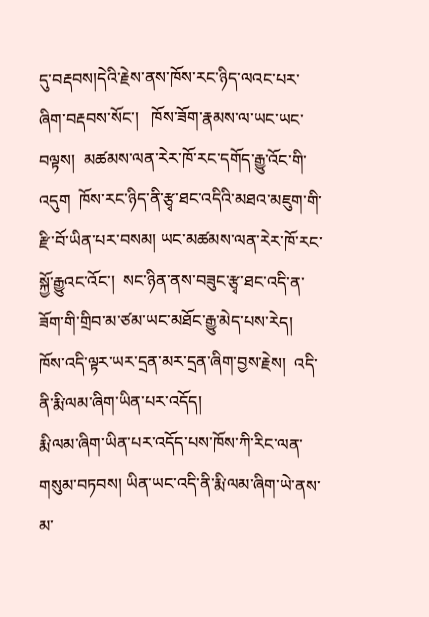དུ་བརྡབས།དེའི་རྗེས་ནས་ཁོས་རང་ཉིད་ལའང་པར་ཞིག་བརྡབས་སོང་།   ཁོས་ཟོག་རྣམས་ལ་ཡང་ཡང་བལྟས།  མཚམས་ལན་རེར་ཁོ་རང་དགོད་རྒྱུ་འོང་གི་འདུག  ཁོས་རང་ཉིད་ནི་རྩྭ་ཐང་འདིའི་མཐའ་མཇུག་གི་རྫི་བོ་ཡིན་པར་བསམ། ཡང་མཚམས་ལན་རེར་ཁོ་རང་སྐྱོ་རྒྱུའང་འོང་།  སང་ཉིན་ནས་བཟུང་རྩྭ་ཐང་འདི་ན་ཟོག་གི་གྲིབ་མ་ཙམ་ཡང་མཐོང་རྒྱུ་མེད་པས་རེད།  ཁོས་འདི་ལྟར་ཡར་དྲན་མར་དྲན་ཞིག་བྱས་རྗེས།  འདི་ནི་རྨི་ལམ་ཞིག་ཡིན་པར་འདོད།
རྨི་ལམ་ཞིག་ཡིན་པར་འདོད་པས་ཁོས་ཀི་རིང་ལན་གསུམ་བཏབས། ཡིན་ཡང་འདི་ནི་རྨི་ལམ་ཞིག་ཡེ་ནས་མ་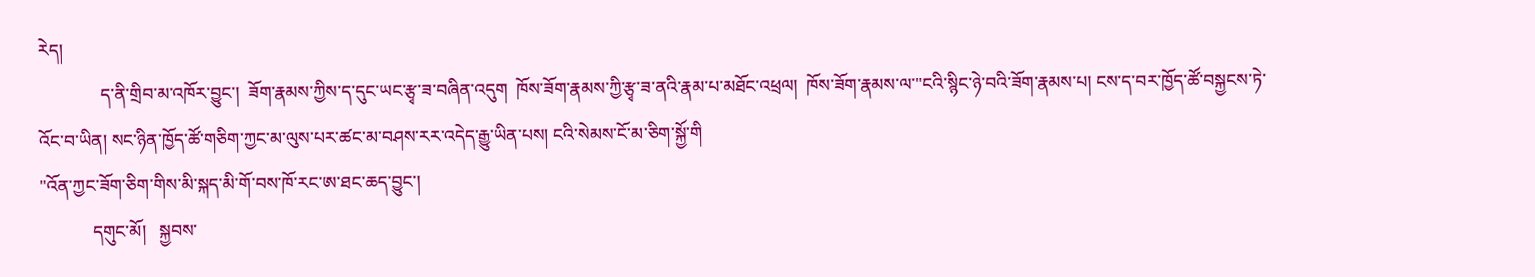རེད།
              ད་ནི་གྲིབ་མ་འཁོར་བྱུང་།  ཟོག་རྣམས་ཀྱིས་ད་དུང་ཡང་རྩྭ་ཟ་བཞིན་འདུག  ཁོས་ཟོག་རྣམས་ཀྱི་རྩྭ་ཟ་ནའི་རྣམ་པ་མཐོང་འཕྲལ།  ཁོས་ཟོག་རྣམས་ལ་"ངའི་སྙིང་ཉེ་བའི་ཟོག་རྣམས་པ། ངས་ད་བར་ཁྱོད་ཚོ་བསྐྱངས་ཏེ་འོང་བ་ཡིན། སང་ཉིན་ཁྱོད་ཚོ་གཅིག་ཀྱང་མ་ལུས་པར་ཚང་མ་བཤས་རར་འདེད་རྒྱུ་ཡིན་པས། ངའི་སེམས་ངོ་མ་ཅིག་སྐྱོ་གི
"འོན་ཀྱང་ཟོག་ཅིག་གིས་མི་སྐད་མི་གོ་བས་ཁོ་རང་ཨ་ཐང་ཆད་བྱུང་།
            དགུང་མོ།   སྐྱབས་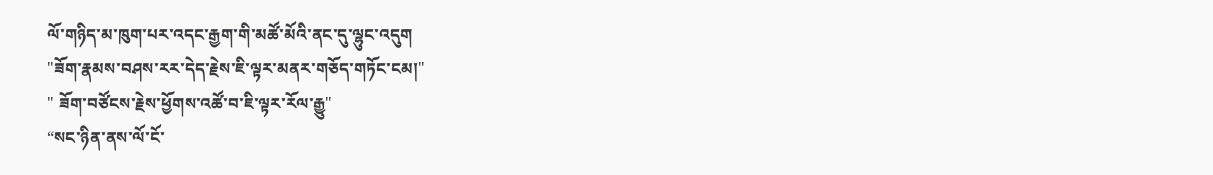ལོ་གཉིད་མ་ཁུག་པར་འདང་རྒྱག་གི་མཚོ་མོའི་ནང་དུ་ལྷུང་འདུག
"ཟོག་རྣམས་བཤས་རར་དེད་རྗེས་ཇི་ལྟར་མནར་གཅོད་གཏོང་ངམ།"
" ཟོག་བཙོངས་རྗེས་ཕྱོགས་འཚོ་བ་ཇི་ལྟར་རོལ་རྒྱུ"
“སང་ཉིན་ནས་ལོ་ངོ་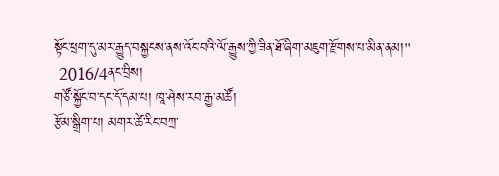སྟོང་ཕྲག་དུ་མར་རྒྱུད་བསྐྱངས་ནས་འོང་བའི་ལོ་རྒྱུས་ཀྱི་ཟིན་ཐོ་ཞིག་མཇུག་རྫོགས་པ་མིན་ནམ།"
 2016/4ནང་བྲིས།
གཙོ་སྐྱོང་བ་དང་དོ་དམ་པ། ཁཱ་ཤེས་རབ་རྒྱ་མཚོ།
རྩོམ་སྒྲིག་པ། མགར་ཚེ་རིང་བཀྲ་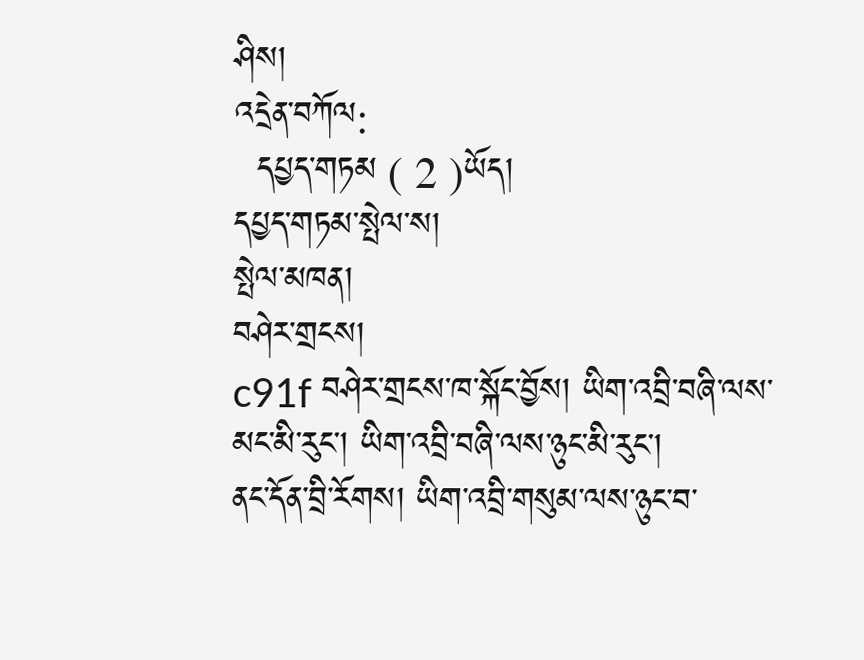ཤིས།
འདྲེན་བཀོལ:
  དཔྱད་གཏམ ( 2 )ཡོད།
དཔྱད་གཏམ་སྤེལ་ས།
སྤེལ་མཁན།
བཤེར་གྲངས།
c91f བཤེར་གྲངས་ཁ་སྐོང་བྱོས། ཡིག་འབྲི་བཞི་ལས་མང་མི་རུང་། ཡིག་འབྲི་བཞི་ལས་ཉུང་མི་རུང་།
ནང་དོན་བྲི་རོགས། ཡིག་འབྲི་གསུམ་ལས་ཉུང་བ་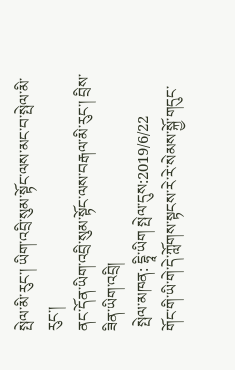སྤེལ་མི་རུང་། ཡིག་འབྲི་སུམ་སྟོང་ལས་མང་བ་སྤེལ་མི་རུང་།
ནང་དོན་ཡིག་འབྲི་སུམ་སྟོང་ལས་བརྒལ་མི་རུང་། བྲིས་ཟིན་ཡིག་འབྲི།
 སྤེལ་མཁན: དྷཱི་ཡིག སྤེལ་དུས:2019/6/22
གོང་གི་ཡི་གེ་དེ་ཀློགས་སྟངས་རེ་རེ་སེམས་སྐྱོ་གདུང་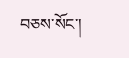བཅས་སོང་།